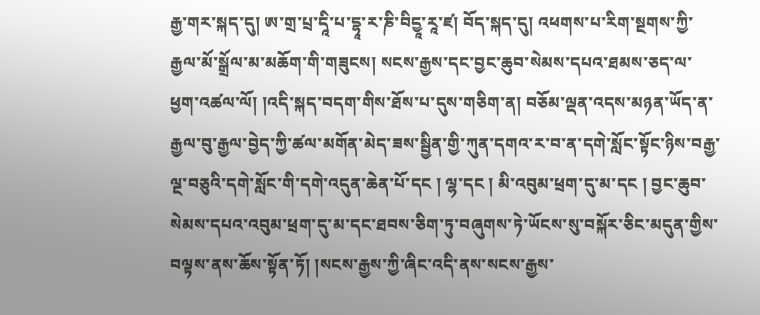རྒྱ་གར་སྐད་དུ། ཨ་གྲ་པྲ་དཱི་པ་དྷཱ་ར་ཎི་བིདྱཱ་རཱ་ཛ། བོད་སྐད་དུ། འཕགས་པ་རིག་སྔགས་ཀྱི་རྒྱལ་མོ་སྒྲོལ་མ་མཆོག་གི་གཟུངས། སངས་རྒྱས་དང་བྱང་ཆུབ་སེམས་དཔའ་ཐམས་ཅད་ལ་ཕྱག་འཚལ་ལོ། །འདི་སྐད་བདག་གིས་ཐོས་པ་དུས་གཅིག་ན། བཅོམ་ལྡན་འདས་མཉན་ཡོད་ན་རྒྱལ་བུ་རྒྱལ་བྱེད་ཀྱི་ཚལ་མགོན་མེད་ཟས་སྦྱིན་གྱི་ཀུན་དགའ་ར་བ་ན་དགེ་སློང་སྟོང་ཉིས་བརྒྱ་ལྔ་བཅུའི་དགེ་སློང་གི་དགེ་འདུན་ཆེན་པོ་དང ། ལྷ་དང ། མི་འབུམ་ཕྲག་དུ་མ་དང ། བྱང་ཆུབ་སེམས་དཔའ་འབུམ་ཕྲག་དུ་མ་དང་ཐབས་ཅིག་ཏུ་བཞུགས་ཏེ་ཡོངས་སུ་བསྐོར་ཅིང་མདུན་གྱིས་བལྟས་ནས་ཆོས་སྟོན་ཏོ། །སངས་རྒྱས་ཀྱི་ཞིང་འདི་ནས་སངས་རྒྱས་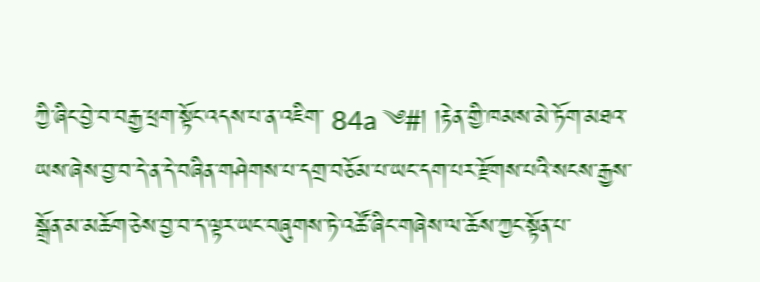ཀྱི་ཞིང་བྱེ་བ་བརྒྱ་ཕྲག་སྟོང་འདས་པ་ན་འཇིག་ 84a ༄#། །རྟེན་གྱི་ཁམས་མེ་ཏོག་མཐའ་ཡས་ཞེས་བྱ་བ་དེ་ན་དེ་བཞིན་གཤེགས་པ་དགྲ་བཅོམ་པ་ཡང་དག་པར་རྫོགས་པའི་སངས་རྒྱས་སྒྲོན་མ་མཆོག་ཅེས་བྱ་བ་ད་ལྟར་ཡང་བཞུགས་ཏེ་འཚོ་ཞིང་གཞེས་ལ་ཆོས་ཀྱང་སྟོན་པ་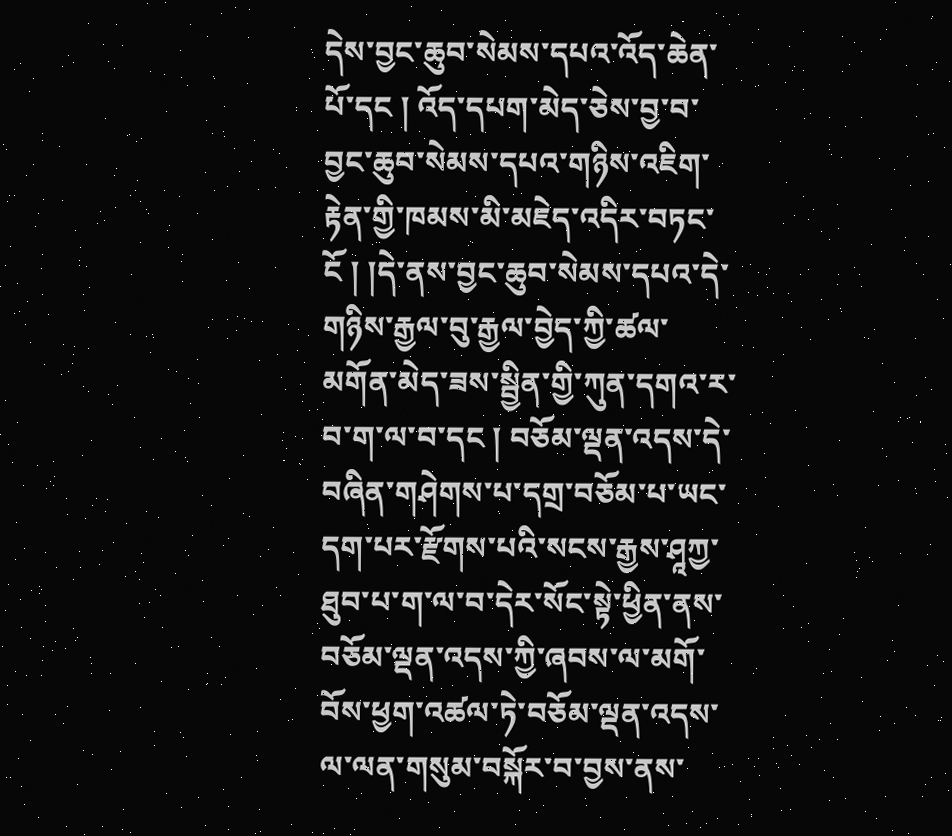དེས་བྱང་ཆུབ་སེམས་དཔའ་འོད་ཆེན་པོ་དང ། འོད་དཔག་མེད་ཅེས་བྱ་བ་བྱང་ཆུབ་སེམས་དཔའ་གཉིས་འཇིག་རྟེན་གྱི་ཁམས་མི་མཇེད་འདིར་བཏང་ངོ ། །དེ་ནས་བྱང་ཆུབ་སེམས་དཔའ་དེ་གཉིས་རྒྱལ་བུ་རྒྱལ་བྱེད་ཀྱི་ཚལ་མགོན་མེད་ཟས་སྦྱིན་གྱི་ཀུན་དགའ་ར་བ་ག་ལ་བ་དང ། བཅོམ་ལྡན་འདས་དེ་བཞིན་གཤེགས་པ་དགྲ་བཅོམ་པ་ཡང་དག་པར་རྫོགས་པའི་སངས་རྒྱས་ཤཱཀྱ་ཐུབ་པ་ག་ལ་བ་དེར་སོང་སྟེ་ཕྱིན་ནས་བཅོམ་ལྡན་འདས་ཀྱི་ཞབས་ལ་མགོ་བོས་ཕྱག་འཚལ་ཏེ་བཅོམ་ལྡན་འདས་ལ་ལན་གསུམ་བསྐོར་བ་བྱས་ནས་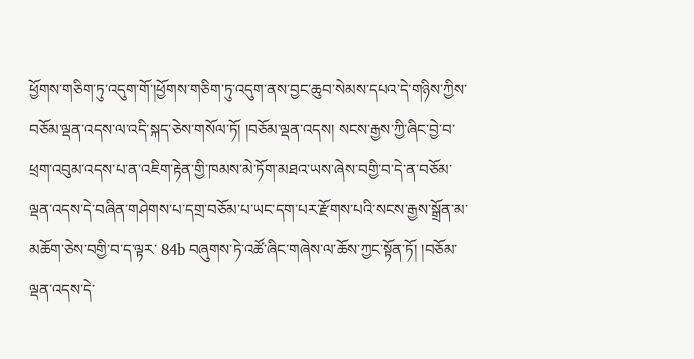ཕྱོགས་གཅིག་ཏུ་འདུག་གོ་།ཕྱོགས་གཅིག་ཏུ་འདུག་ནས་བྱང་ཆུབ་སེམས་དཔའ་དེ་གཉིས་ཀྱིས་བཅོམ་ལྡན་འདས་ལ་འདི་སྐད་ཅེས་གསོལ་ཏོ། །བཅོམ་ལྡན་འདས། སངས་རྒྱས་ཀྱི་ཞིང་བྱེ་བ་ཕྲག་འབུམ་འདས་པ་ན་འཇིག་རྟེན་གྱི་ཁམས་མེ་ཏོག་མཐའ་ཡས་ཞེས་བགྱི་བ་དེ་ན་བཅོམ་ལྡན་འདས་དེ་བཞིན་གཤེགས་པ་དགྲ་བཅོམ་པ་ཡང་དག་པར་རྫོགས་པའི་སངས་རྒྱས་སྒྲོན་མ་མཆོག་ཅེས་བགྱི་བ་ད་ལྟར་ 84b བཞུགས་ཏེ་འཚོ་ཞིང་གཞེས་ལ་ཆོས་ཀྱང་སྟོན་ཏོ། །བཅོམ་ལྡན་འདས་དེ་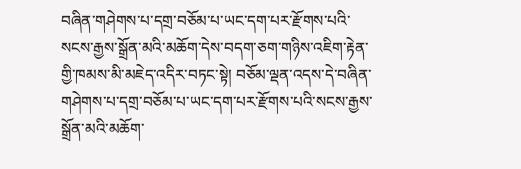བཞིན་གཤེགས་པ་དགྲ་བཅོམ་པ་ཡང་དག་པར་རྫོགས་པའི་སངས་རྒྱས་སྒྲོན་མའི་མཆོག་དེས་བདག་ཅག་གཉིས་འཇིག་རྟེན་གྱི་ཁམས་མི་མཇེད་འདིར་བཏང་སྟེ། བཅོམ་ལྡན་འདས་དེ་བཞིན་གཤེགས་པ་དགྲ་བཅོམ་པ་ཡང་དག་པར་རྫོགས་པའི་སངས་རྒྱས་སྒྲོན་མའི་མཆོག་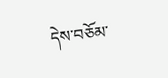དེས་བཅོམ་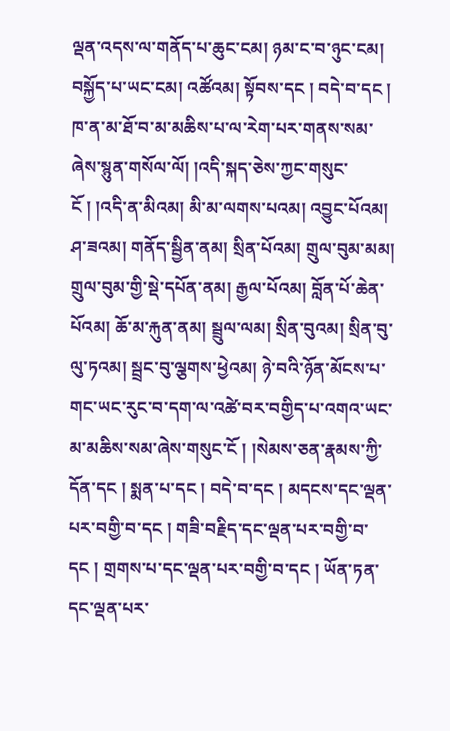ལྡན་འདས་ལ་གནོད་པ་ཆུང་ངམ། ཉམ་ང་བ་ཉུང་ངམ། བསྐྱོད་པ་ཡང་ངམ། འཚོའམ། སྟོབས་དང ། བདེ་བ་དང ། ཁ་ན་མ་ཐོ་བ་མ་མཆིས་པ་ལ་རེག་པར་གནས་སམ་ཞེས་སྙུན་གསོལ་ལོ། །འདི་སྐད་ཅེས་ཀྱང་གསུང་ངོ ། །འདི་ན་མིའམ། མི་མ་ལགས་པའམ། འབྱུང་པོའམ། ཤ་ཟའམ། གནོད་སྦྱིན་ནམ། སྲིན་པོའམ། གྲུལ་བུམ་མམ། གྲུལ་བུམ་གྱི་སྡེ་དཔོན་ནམ། རྒྱལ་པོའམ། བློན་པོ་ཆེན་པོའམ། ཆོ་མ་རྐུན་ནམ། སྦྲུལ་ལམ། སྲིན་བུའམ། སྲིན་བུ་ལུ་ཏའམ། སྦྲང་བུ་ལྕགས་ཕྱེའམ། ཉེ་བའི་ཉོན་མོངས་པ་གང་ཡང་རུང་བ་དག་ལ་འཚེ་བར་བགྱིད་པ་འགའ་ཡང་མ་མཆིས་སམ་ཞེས་གསུང་ངོ ། །སེམས་ཅན་རྣམས་ཀྱི་དོན་དང ། སྨན་པ་དང ། བདེ་བ་དང ། མདངས་དང་ལྡན་པར་བགྱི་བ་དང ། གཟི་བརྗིད་དང་ལྡན་པར་བགྱི་བ་དང ། གྲགས་པ་དང་ལྡན་པར་བགྱི་བ་དང ། ཡོན་ཏན་དང་ལྡན་པར་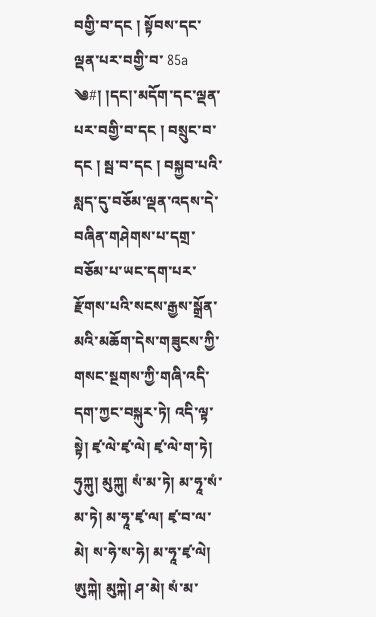བགྱི་བ་དང ། སྟོབས་དང་ལྡན་པར་བགྱི་བ་ 85a ༄#། །དང།་མདོག་དང་ལྡན་པར་བགྱི་བ་དང ། བསྲུང་བ་དང ། སྦ་བ་དང ། བསྐྱབ་པའི་སླད་དུ་བཅོམ་ལྡན་འདས་དེ་བཞིན་གཤེགས་པ་དགྲ་བཅོམ་པ་ཡང་དག་པར་རྫོགས་པའི་སངས་རྒྱས་སྒྲོན་མའི་མཆོག་དེས་གཟུངས་ཀྱི་གསང་སྔགས་ཀྱི་གཞི་འདི་དག་ཀྱང་བསྐུར་ཏེ། འདི་ལྟ་སྟེ། ཛྭ་ལེ་ཛྭ་ལེ། ཛྭ་ལེ་ག་ཏེ། ཧུཀྐུ། མུཀྐུ། སཾ་མ་ཏེ། མ་ཧཱ་སཾ་མ་ཏེ། མ་ཧཱ་ཛྭ་ལ། ཛྭ་བ་ལ་མེ། ས་ཧེ་ས་ཧེ། མ་ཧཱ་ཛྭ་ལེ། ཨུཀྐེ། མུཀྐེ། ཤ་མེ། སཾ་མ་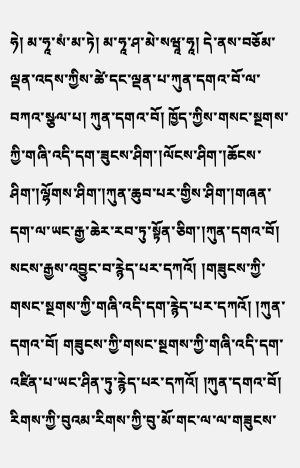ཧེ། མ་ཧཱ་སཾ་མ་ཏེ། མ་ཧཱ་ཤ་མེ་སཝཱ་ཧཱ། དེ་ནས་བཅོམ་ལྡན་འདས་ཀྱིས་ཚེ་དང་ལྡན་པ་ཀུན་དགའ་བོ་ལ་བཀའ་སྩལ་པ། ཀུན་དགའ་བོ། ཁྱོད་ཀྱིས་གསང་སྔགས་ཀྱི་གཞི་འདི་དག་ཟུངས་ཤིག་།ལོངས་ཤིག་།ཆོངས་ཤིག་།ལྷོགས་ཤིག་།ཀུན་ཆུབ་པར་གྱིས་ཤིག་།གཞན་དག་ལ་ཡང་རྒྱ་ཆེར་རབ་ཏུ་སྟོན་ཅིག་།ཀུན་དགའ་བོ། སངས་རྒྱས་འབྱུང་བ་རྙེད་པར་དཀའོ། །གཟུངས་ཀྱི་གསང་སྔགས་ཀྱི་གཞི་འདི་དག་རྙེད་པར་དཀའོ། །ཀུན་དགའ་བོ། གཟུངས་ཀྱི་གསང་སྔགས་ཀྱི་གཞི་འདི་དག་འཛིན་པ་ཡང་ཤིན་ཏུ་རྙེད་པར་དཀའོ། །ཀུན་དགའ་བོ། རིགས་ཀྱི་བུའམ་རིགས་ཀྱི་བུ་མོ་གང་ལ་ལ་གཟུངས་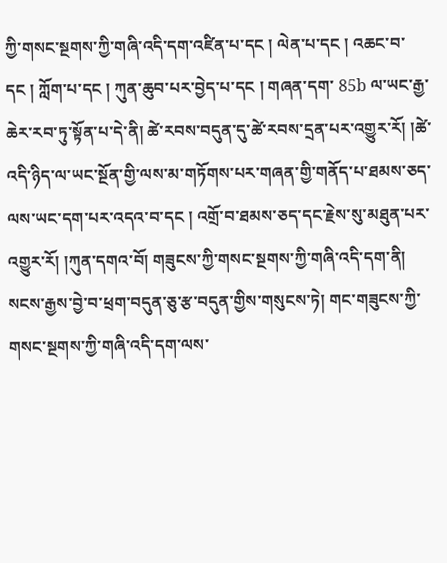ཀྱི་གསང་སྔགས་ཀྱི་གཞི་འདི་དག་འཛིན་པ་དང ། ལེན་པ་དང ། འཆང་བ་དང ། ཀློག་པ་དང ། ཀུན་ཆུབ་པར་བྱེད་པ་དང ། གཞན་དག་ 85b ལ་ཡང་རྒྱ་ཆེར་རབ་ཏུ་སྟོན་པ་དེ་ནི། ཚེ་རབས་བདུན་དུ་ཚེ་རབས་དྲན་པར་འགྱུར་རོ། །ཚེ་འདི་ཉིད་ལ་ཡང་སྔོན་གྱི་ལས་མ་གཏོགས་པར་གཞན་གྱི་གནོད་པ་ཐམས་ཅད་ལས་ཡང་དག་པར་འདའ་བ་དང ། འགྲོ་བ་ཐམས་ཅད་དང་རྗེས་སུ་མཐུན་པར་འགྱུར་རོ། །ཀུན་དགའ་བོ། གཟུངས་ཀྱི་གསང་སྔགས་ཀྱི་གཞི་འདི་དག་ནི། སངས་རྒྱས་བྱེ་བ་ཕྲག་བདུན་ཅུ་རྩ་བདུན་གྱིས་གསུངས་ཏེ། གང་གཟུངས་ཀྱི་གསང་སྔགས་ཀྱི་གཞི་འདི་དག་ལས་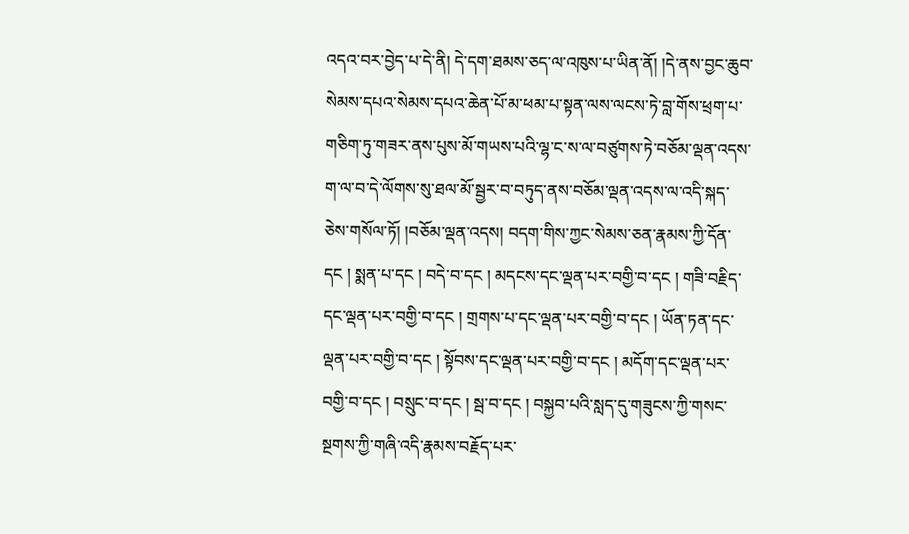འདའ་བར་བྱེད་པ་དེ་ནི། དེ་དག་ཐམས་ཅད་ལ་འཁུས་པ་ཡིན་ནོ། །དེ་ནས་བྱང་ཆུབ་སེམས་དཔའ་སེམས་དཔའ་ཆེན་པོ་མ་ཕམ་པ་སྟན་ལས་ལངས་ཏེ་བླ་གོས་ཕྲག་པ་གཅིག་ཏུ་གཟར་ནས་པུས་མོ་གཡས་པའི་ལྷ་ང་ས་ལ་བཙུགས་ཏེ་བཅོམ་ལྡན་འདས་ག་ལ་བ་དེ་ལོགས་སུ་ཐལ་མོ་སྦྱར་བ་བཏུད་ནས་བཅོམ་ལྡན་འདས་ལ་འདི་སྐད་ཅེས་གསོལ་ཏོ། །བཅོམ་ལྡན་འདས། བདག་གིས་ཀྱང་སེམས་ཅན་རྣམས་ཀྱི་དོན་དང ། སྨན་པ་དང ། བདེ་བ་དང ། མདངས་དང་ལྡན་པར་བགྱི་བ་དང ། གཟི་བརྗིད་དང་ལྡན་པར་བགྱི་བ་དང ། གྲགས་པ་དང་ལྡན་པར་བགྱི་བ་དང ། ཡོན་ཏན་དང་ལྡན་པར་བགྱི་བ་དང ། སྟོབས་དང་ལྡན་པར་བགྱི་བ་དང ། མདོག་དང་ལྡན་པར་བགྱི་བ་དང ། བསྲུང་བ་དང ། སྦ་བ་དང ། བསྐྱབ་པའི་སླད་དུ་གཟུངས་ཀྱི་གསང་སྔགས་ཀྱི་གཞི་འདི་རྣམས་བརྗོད་པར་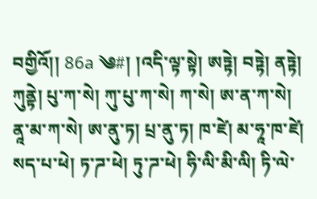བགྱིའོ།། 86a ༄#། །འདི་ལྟ་སྟེ། ཨཏྟེ། བཏྟེ། ནཏྟེ། ཀུནྟེ། པུ་ཀ་སེ། ཀུ་པུ་ཀ་སེ། ཀ་སེ། ཨ་ན་ཀ་སེ། ནཱ་མ་ཀ་སེ། ཨ་ནུ་ཏ། པྲ་ནུ་ཏ། ཁ་ཛེ། མ་ཧཱ་ཁ་ཛེ། སད་པ་ཕེ། ཏ་ཌ་ཕེ། ཏུ་ཌ་ཕེ། ཧི་ལི་མི་ལི། ཏི་ལེ་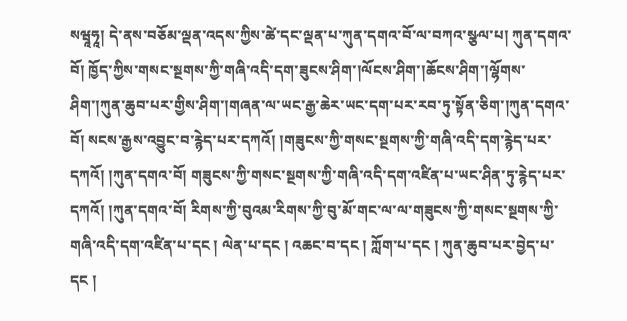སཝཱཧཱ། དེ་ནས་བཅོམ་ལྡན་འདས་ཀྱིས་ཚེ་དང་ལྡན་པ་ཀུན་དགའ་བོ་ལ་བཀའ་སྩལ་པ། ཀུན་དགའ་བོ། ཁྱོད་ཀྱིས་གསང་སྔགས་ཀྱི་གཞི་འདི་དག་ཟུངས་ཤིག་།ལོངས་ཤིག་།ཆོངས་ཤིག་།ལྷོགས་ཤིག་།ཀུན་ཆུབ་པར་གྱིས་ཤིག་།གཞན་ལ་ཡང་རྒྱ་ཆེར་ཡང་དག་པར་རབ་ཏུ་སྟོན་ཅིག་།ཀུན་དགའ་བོ། སངས་རྒྱས་འབྱུང་བ་རྙེད་པར་དཀའོ། །གཟུངས་ཀྱི་གསང་སྔགས་ཀྱི་གཞི་འདི་དག་རྙེད་པར་དཀའོ། །ཀུན་དགའ་བོ། གཟུངས་ཀྱི་གསང་སྔགས་ཀྱི་གཞི་འདི་དག་འཛིན་པ་ཡང་ཤིན་ཏུ་རྙེད་པར་དཀའོ། །ཀུན་དགའ་བོ། རིགས་ཀྱི་བུའམ་རིགས་ཀྱི་བུ་མོ་གང་ལ་ལ་གཟུངས་ཀྱི་གསང་སྔགས་ཀྱི་གཞི་འདི་དག་འཛིན་པ་དང ། ལེན་པ་དང ། འཆང་བ་དང ། ཀློག་པ་དང ། ཀུན་ཆུབ་པར་བྱེད་པ་དང །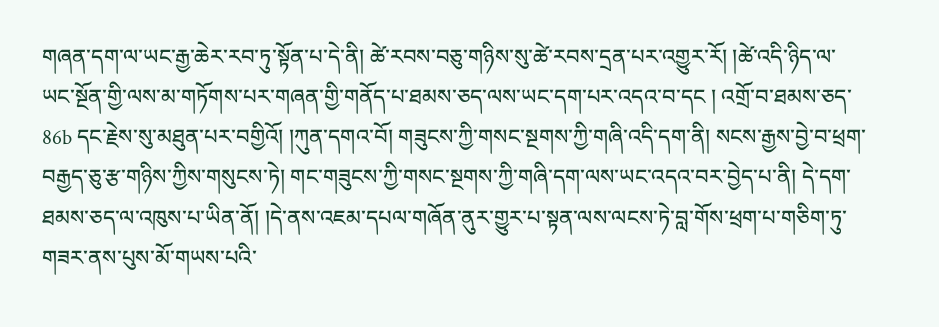གཞན་དག་ལ་ཡང་རྒྱ་ཆེར་རབ་ཏུ་སྟོན་པ་དེ་ནི། ཚེ་རབས་བཅུ་གཉིས་སུ་ཚེ་རབས་དྲན་པར་འགྱུར་རོ། །ཚེ་འདི་ཉིད་ལ་ཡང་སྔོན་གྱི་ལས་མ་གཏོགས་པར་གཞན་གྱི་གནོད་པ་ཐམས་ཅད་ལས་ཡང་དག་པར་འདའ་བ་དང ། འགྲོ་བ་ཐམས་ཅད་ 86b དང་རྗེས་སུ་མཐུན་པར་བགྱིའོ། །ཀུན་དགའ་བོ། གཟུངས་ཀྱི་གསང་སྔགས་ཀྱི་གཞི་འདི་དག་ནི། སངས་རྒྱས་བྱེ་བ་ཕྲག་བརྒྱད་ཅུ་རྩ་གཉིས་ཀྱིས་གསུངས་ཏེ། གང་གཟུངས་ཀྱི་གསང་སྔགས་ཀྱི་གཞི་དག་ལས་ཡང་འདའ་བར་བྱེད་པ་ནི། དེ་དག་ཐམས་ཅད་ལ་འཁུས་པ་ཡིན་ནོ། །དེ་ནས་འཇམ་དཔལ་གཞོན་ནུར་གྱུར་པ་སྟན་ལས་ལངས་ཏེ་བླ་གོས་ཕྲག་པ་གཅིག་ཏུ་གཟར་ནས་པུས་མོ་གཡས་པའི་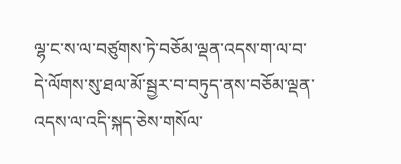ལྷ་ང་ས་ལ་བཙུགས་ཏེ་བཅོམ་ལྡན་འདས་ག་ལ་བ་དེ་ལོགས་སུ་ཐལ་མོ་སྦྱར་བ་བཏུད་ནས་བཅོམ་ལྡན་འདས་ལ་འདི་སྐད་ཅེས་གསོལ་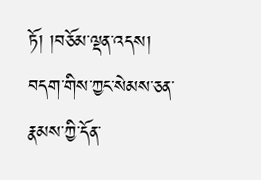ཏོ། །བཅོམ་ལྡན་འདས། བདག་གིས་ཀྱང་སེམས་ཅན་རྣམས་ཀྱི་དོན་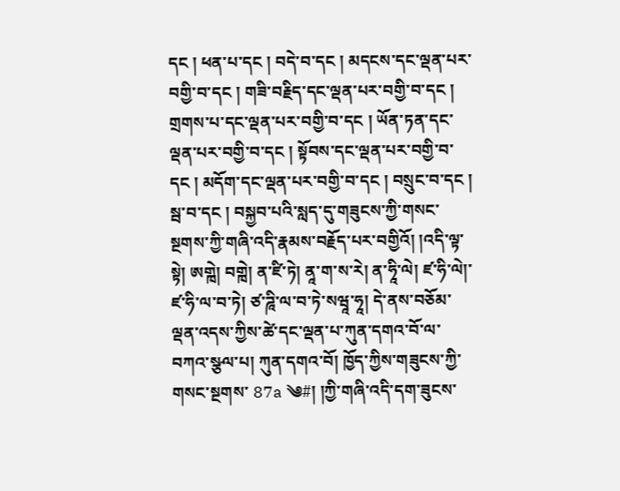དང ། ཕན་པ་དང ། བདེ་བ་དང ། མདངས་དང་ལྡན་པར་བགྱི་བ་དང ། གཟི་བརྗིད་དང་ལྡན་པར་བགྱི་བ་དང ། གྲགས་པ་དང་ལྡན་པར་བགྱི་བ་དང ། ཡོན་ཏན་དང་ལྡན་པར་བགྱི་བ་དང ། སྟོབས་དང་ལྡན་པར་བགྱི་བ་དང ། མདོག་དང་ལྡན་པར་བགྱི་བ་དང ། བསྲུང་བ་དང ། སྦ་བ་དང ། བསྐྱབ་པའི་སླད་དུ་གཟུངས་ཀྱི་གསང་སྔགས་ཀྱི་གཞི་འདི་རྣམས་བརྗོད་པར་བགྱིའོ། །འདི་ལྟ་སྟེ། ཨགྑེ། བགྑེ། ན་ཛི་ཏེ། ནཱ་ག་ས་རེ། ན་ཧཱི་ལེ། ཛ་ཧི་ལེ།་ཛ་ཧི་ལ་བ་ཏེ། ཙ་ཌཱི་ལ་བ་ཏེ་སཝཱ་ཧཱ། དེ་ནས་བཅོམ་ལྡན་འདས་ཀྱིས་ཚེ་དང་ལྡན་པ་ཀུན་དགའ་བོ་ལ་བཀའ་སྩལ་པ། ཀུན་དགའ་བོ། ཁྱོད་ཀྱིས་གཟུངས་ཀྱི་གསང་སྔགས་ 87a ༄#། །ཀྱི་གཞི་འདི་དག་ཟུངས་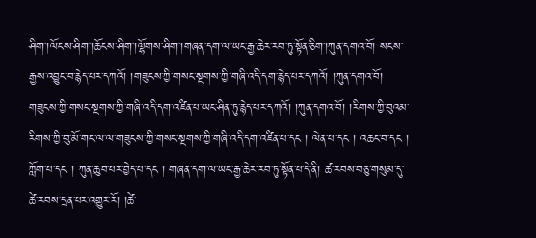ཤིག་།ལོངས་ཤིག་།ཆོངས་ཤིག་།ལྷོགས་ཤིག་།གཞན་དག་ལ་ཡང་རྒྱ་ཆེར་རབ་ཏུ་སྟོན་ཅིག་།ཀུན་དགའ་བོ། སངས་རྒྱས་འབྱུང་བ་རྙེད་པར་དཀའོ། །གཟུངས་ཀྱི་གསང་སྔགས་ཀྱི་གཞི་འདི་དག་རྙེད་པར་དཀའོ། །ཀུན་དགའ་བོ། གཟུངས་ཀྱི་གསང་སྔགས་ཀྱི་གཞི་འདི་དག་འཛིན་པ་ཡང་ཤིན་ཏུ་རྙེད་པར་དཀའོ། །ཀུན་དགའ་བོ། །རིགས་ཀྱི་བུའམ་རིགས་ཀྱི་བུ་མོ་གང་ལ་ལ་གཟུངས་ཀྱི་གསང་སྔགས་ཀྱི་གཞི་འདི་དག་འཛིན་པ་དང ། ལེན་པ་དང ། འཆང་བ་དང ། ཀློག་པ་དང ། ཀུན་ཆུབ་པར་བྱེད་པ་དང ། གཞན་དག་ལ་ཡང་རྒྱ་ཆེར་རབ་ཏུ་སྟོན་པ་དེ་ནི། ཚ་རབས་བཅུ་གསུམ་དུ་ཚེ་རབས་དྲན་པར་འགྱུར་རོ། །ཚེ་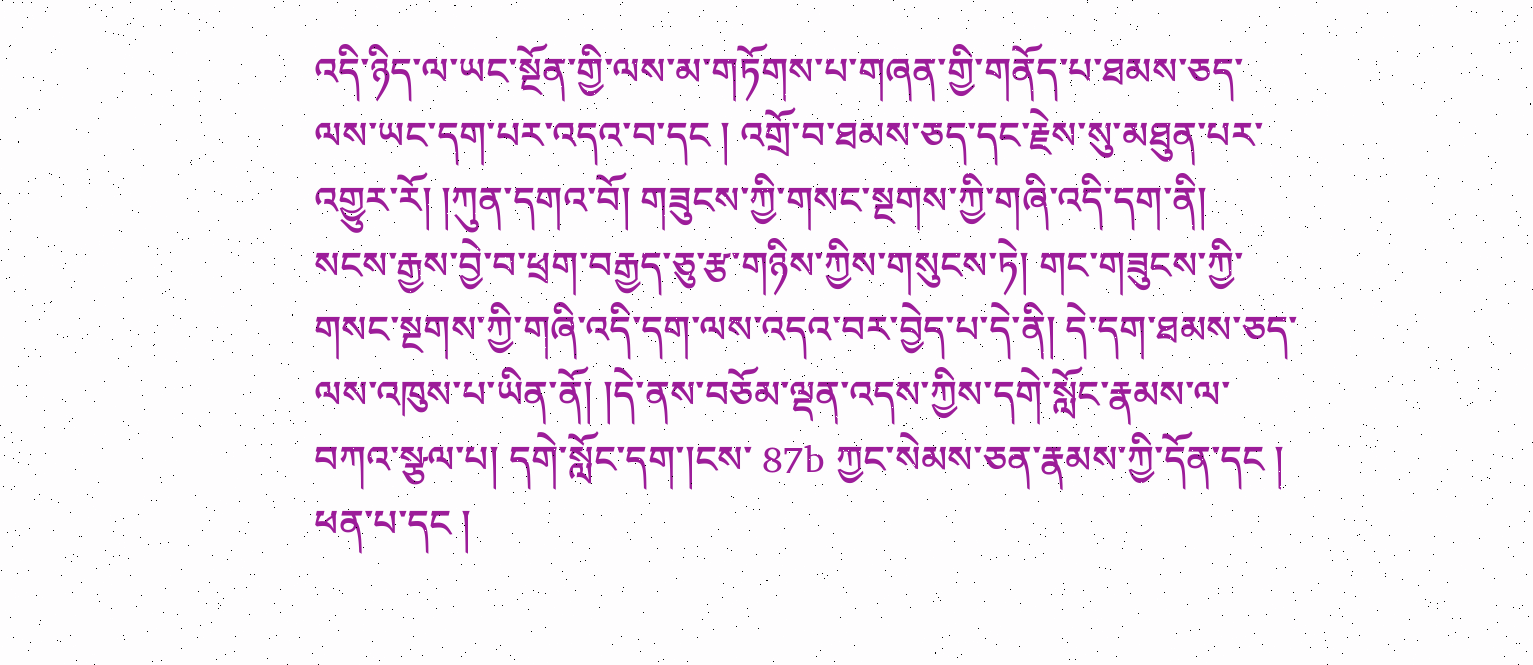འདི་ཉིད་ལ་ཡང་སྔོན་གྱི་ལས་མ་གཏོགས་པ་གཞན་གྱི་གནོད་པ་ཐམས་ཅད་ལས་ཡང་དག་པར་འདའ་བ་དང ། འགྲོ་བ་ཐམས་ཅད་དང་རྗེས་སུ་མཐུན་པར་འགྱུར་རོ། །ཀུན་དགའ་བོ། གཟུངས་ཀྱི་གསང་སྔགས་ཀྱི་གཞི་འདི་དག་ནི། སངས་རྒྱས་བྱེ་བ་ཕྲག་བརྒྱད་ཅུ་རྩ་གཉིས་ཀྱིས་གསུངས་ཏེ། གང་གཟུངས་ཀྱི་གསང་སྔགས་ཀྱི་གཞི་འདི་དག་ལས་འདའ་བར་བྱེད་པ་དེ་ནི། དེ་དག་ཐམས་ཅད་ལས་འཁུས་པ་ཡིན་ནོ། །དེ་ནས་བཅོམ་ལྡན་འདས་ཀྱིས་དགེ་སློང་རྣམས་ལ་བཀའ་སྩལ་པ། དགེ་སློང་དག་།ངས་ 87b ཀྱང་སེམས་ཅན་རྣམས་ཀྱི་དོན་དང ། ཕན་པ་དང །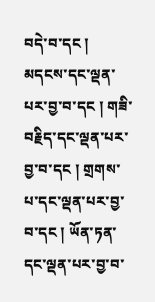བདེ་བ་དང ། མདངས་དང་ལྡན་པར་བྱ་བ་དང ། གཟི་བརྗིད་དང་ལྡན་པར་བྱ་བ་དང ། གྲགས་པ་དང་ལྡན་པར་བྱ་བ་དང ། ཡོན་ཏན་དང་ལྡན་པར་བྱ་བ་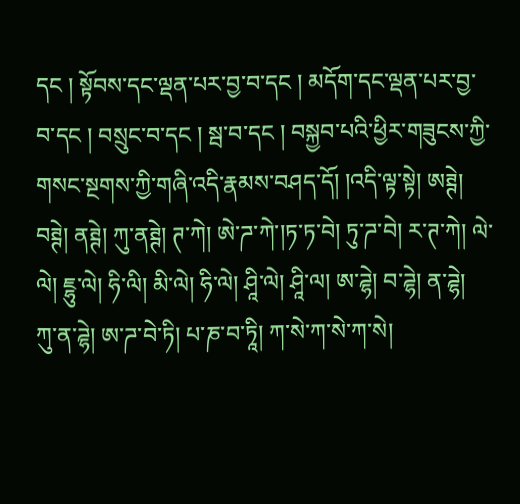དང ། སྟོབས་དང་ལྡན་པར་བྱ་བ་དང ། མདོག་དང་ལྡན་པར་བྱ་བ་དང ། བསྲུང་བ་དང ། སྦ་བ་དང ། བསྐྱབ་པའི་ཕྱིར་གཟུངས་ཀྱི་གསང་སྔགས་ཀྱི་གཞི་འདི་རྣམས་བཤད་དོ། །འདི་ལྟ་སྟེ། ཨཊྚེ། བཊྚེ། ནཊྚེ། ཀུ་ནཊྚེ། ཊ་ཀེ། ཨེ་ཌ་ཀེ་།ཏ་ཏ་བེ། ཏུ་ཌ་བེ། ར་ཊ་ཀེ། ལེ་ལེ། ཇྷུ་ལེ། ཧི་ལི། མི་ལེ། ཧི་ལེ། ཤཱི་ལེ། ཤཱི་ལ། ཨ་ཌྷེ། བ་ཌྷེ། ན་ཌྷེ། ཀུ་ན་ཌྷེ། ཨ་ཌ་བེ་ཏི། པ་ཎ་བ་ཏཱི། ཀ་སེ་ཀ་སེ་ཀ་སེ།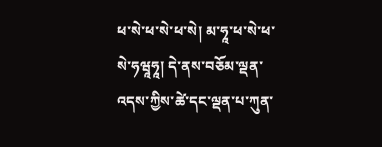ཕ་སེ་ཕ་སེ་ཕ་སེ། མ་ཧཱ་ཕ་སེ་ཕ་སེ་ཧཝཱཧཱ། དེ་ནས་བཅོམ་ལྡན་འདས་ཀྱིས་ཚེ་དང་ལྡན་པ་ཀུན་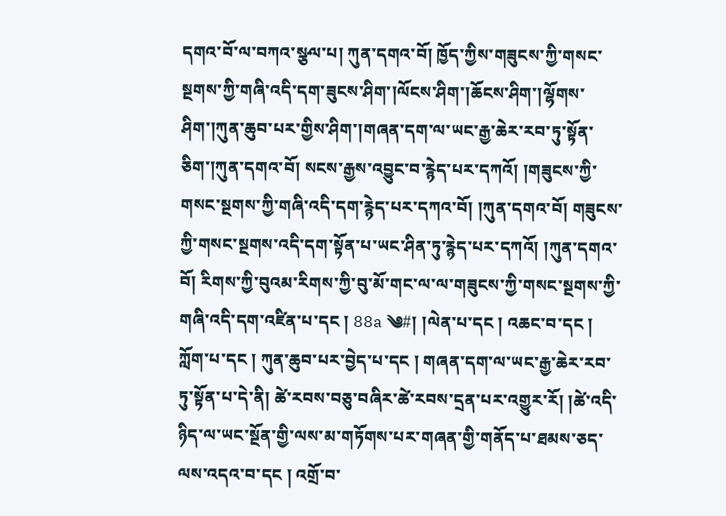དགའ་བོ་ལ་བཀའ་སྩལ་པ། ཀུན་དགའ་བོ། ཁྱོད་ཀྱིས་གཟུངས་ཀྱི་གསང་སྔགས་ཀྱི་གཞི་འདི་དག་ཟུངས་ཤིག་།ལོངས་ཤིག་།ཆོངས་ཤིག་།ལྷོགས་ཤིག་།ཀུན་ཆུབ་པར་གྱིས་ཤིག་།གཞན་དག་ལ་ཡང་རྒྱ་ཆེར་རབ་ཏུ་སྟོན་ཅིག་།ཀུན་དགའ་བོ། སངས་རྒྱས་འབྱུང་བ་རྙེད་པར་དཀའོ། །གཟུངས་ཀྱི་གསང་སྔགས་ཀྱི་གཞི་འདི་དག་རྙེད་པར་དཀའ་བོ། །ཀུན་དགའ་བོ། གཟུངས་ཀྱི་གསང་སྔགས་འདི་དག་སྟོན་པ་ཡང་ཤིན་ཏུ་རྙེད་པར་དཀའོ། །ཀུན་དགའ་བོ། རིགས་ཀྱི་བུའམ་རིགས་ཀྱི་བུ་མོ་གང་ལ་ལ་གཟུངས་ཀྱི་གསང་སྔགས་ཀྱི་གཞི་འདི་དག་འཛིན་པ་དང ། 88a ༄#། །ལེན་པ་དང ། འཆང་བ་དང ། ཀློག་པ་དང ། ཀུན་ཆུབ་པར་བྱེད་པ་དང ། གཞན་དག་ལ་ཡང་རྒྱ་ཆེར་རབ་ཏུ་སྟོན་པ་དེ་ནི། ཚེ་རབས་བཅུ་བཞིར་ཚེ་རབས་དྲན་པར་འགྱུར་རོ། །ཚེ་འདི་ཉིད་ལ་ཡང་སྔོན་གྱི་ལས་མ་གཏོགས་པར་གཞན་གྱི་གནོད་པ་ཐམས་ཅད་ལས་འདའ་བ་དང ། འགྲོ་བ་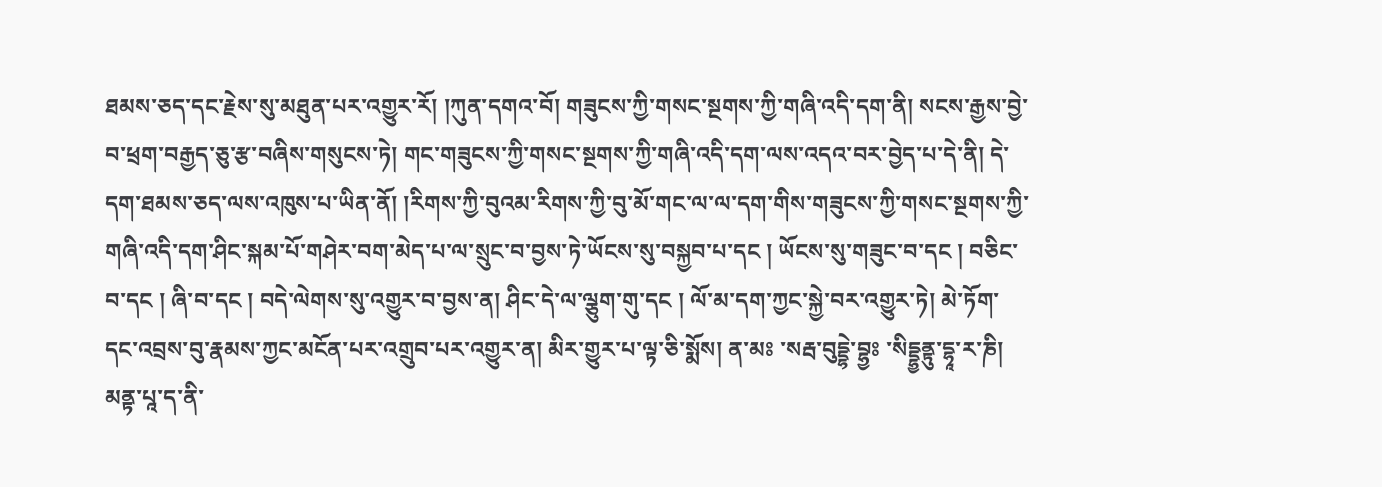ཐམས་ཅད་དང་རྗེས་སུ་མཐུན་པར་འགྱུར་རོ། །ཀུན་དགའ་བོ། གཟུངས་ཀྱི་གསང་སྔགས་ཀྱི་གཞི་འདི་དག་ནི། སངས་རྒྱས་བྱེ་བ་ཕྲག་བརྒྱད་ཅུ་རྩ་བཞིས་གསུངས་ཏེ། གང་གཟུངས་ཀྱི་གསང་སྔགས་ཀྱི་གཞི་འདི་དག་ལས་འདའ་བར་བྱེད་པ་དེ་ནི། དེ་དག་ཐམས་ཅད་ལས་འཁུས་པ་ཡིན་ནོ། །རིགས་ཀྱི་བུའམ་རིགས་ཀྱི་བུ་མོ་གང་ལ་ལ་དག་གིས་གཟུངས་ཀྱི་གསང་སྔགས་ཀྱི་གཞི་འདི་དག་ཤིང་སྐམ་པོ་གཤེར་བག་མེད་པ་ལ་སྲུང་བ་བྱས་ཏེ་ཡོངས་སུ་བསྐྱབ་པ་དང ། ཡོངས་སུ་གཟུང་བ་དང ། བཅིང་བ་དང ། ཞི་བ་དང ། བདེ་ལེགས་སུ་འགྱུར་བ་བྱས་ན། ཤིང་དེ་ལ་ལྕུག་གུ་དང ། ལོ་མ་དག་ཀྱང་སྐྱེ་བར་འགྱུར་ཏེ། མེ་ཏོག་དང་འབྲས་བུ་རྣམས་ཀྱང་མངོན་པར་འགྲུབ་པར་འགྱུར་ན། མིར་གྱུར་པ་ལྟ་ཅི་སྨོས། ན་མཿ ་སརྦ་བུདྡྷེ་བྷྱཿ ་སིདྡྷྱནྟུ་དྷཱ་ར་ཎི། མནྟ་པཱ་ད་ནི་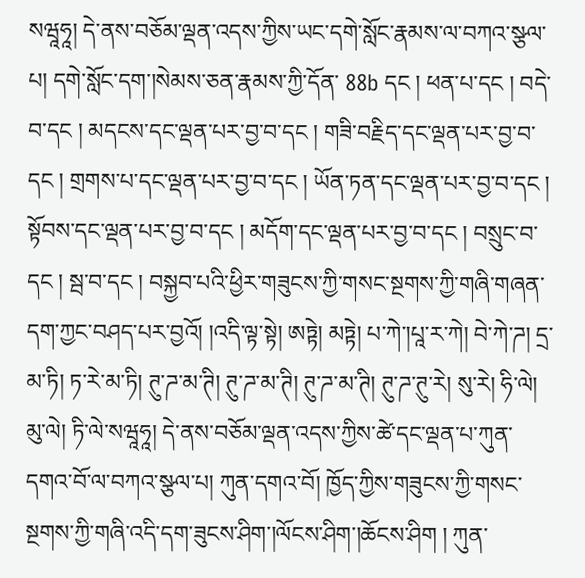སཝཱཧཱ། དེ་ནས་བཅོམ་ལྡན་འདས་ཀྱིས་ཡང་དགེ་སློང་རྣམས་ལ་བཀའ་སྩལ་པ། དགེ་སློང་དག་།སེམས་ཅན་རྣམས་ཀྱི་དོན་ 88b དང ། ཕན་པ་དང ། བདེ་བ་དང ། མདངས་དང་ལྡན་པར་བྱ་བ་དང ། གཟི་བརྗིད་དང་ལྡན་པར་བྱ་བ་དང ། གྲགས་པ་དང་ལྡན་པར་བྱ་བ་དང ། ཡོན་ཏན་དང་ལྡན་པར་བྱ་བ་དང ། སྟོབས་དང་ལྡན་པར་བྱ་བ་དང ། མདོག་དང་ལྡན་པར་བྱ་བ་དང ། བསྲུང་བ་དང ། སྦ་བ་དང ། བསྐྱབ་པའི་ཕྱིར་གཟུངས་ཀྱི་གསང་སྔགས་ཀྱི་གཞི་གཞན་དག་ཀྱང་བཤད་པར་བྱའོ། །འདི་ལྟ་སྟེ། ཨཏྟེ། མཏྟེ། པ་ཀེ་།པཱ་ར་ཀེ། བེ་ཀེ་ཌ། དྲ་མ་ཏི། ཏ་རེ་མ་ཏི། ཊུ་ཌ་མ་ཊི། ཊུ་ཌ་མ་ཊི། ཊུ་ཌ་མ་ཊི། ཊུ་ཌ་ཊུ་རེ། སུ་རེ། ཧི་ལེ། མུ་ལེ། ཏི་ལེ་སཝཱཧཱ། དེ་ནས་བཅོམ་ལྡན་འདས་ཀྱིས་ཚེ་དང་ལྡན་པ་ཀུན་དགའ་བོ་ལ་བཀའ་སྩལ་པ། ཀུན་དགའ་བོ། ཁྱོད་ཀྱིས་གཟུངས་ཀྱི་གསང་སྔགས་ཀྱི་གཞི་འདི་དག་ཟུངས་ཤིག་།ལོངས་ཤིག་།ཆོངས་ཤིག ། ཀུན་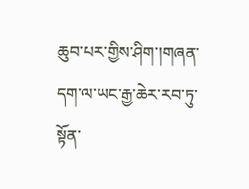ཆུབ་པར་གྱིས་ཤིག་།གཞན་དག་ལ་ཡང་རྒྱ་ཆེར་རབ་ཏུ་སྟོན་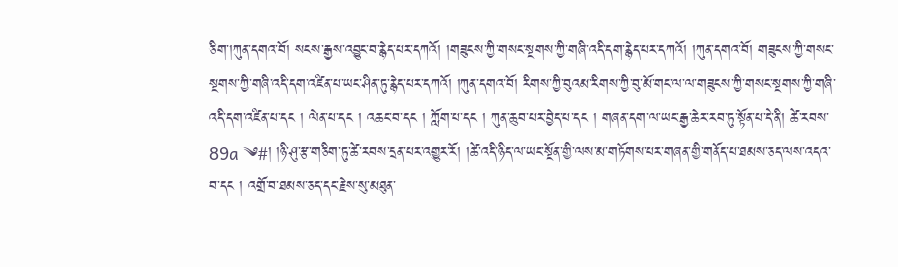ཅིག་།ཀུན་དགའ་བོ། སངས་རྒྱས་འབྱུང་བ་རྙེད་པར་དཀའོ། །གཟུངས་ཀྱི་གསང་སྔགས་ཀྱི་གཞི་འདི་དག་རྙེད་པར་དཀའོ། །ཀུན་དགའ་བོ། གཟུངས་ཀྱི་གསང་སྔགས་ཀྱི་གཞི་འདི་དག་འཛིན་པ་ཡང་ཤིན་ཏུ་རྙེད་པར་དཀའོ། །ཀུན་དགའ་བོ། རིགས་ཀྱི་བུའམ་རིགས་ཀྱི་བུ་མོ་གང་ལ་ལ་གཟུངས་ཀྱི་གསང་སྔགས་ཀྱི་གཞི་འདི་དག་འཛིན་པ་དང ། ལེན་པ་དང ། འཆང་བ་དང ། ཀློག་པ་དང ། ཀུན་ཆུབ་པར་བྱེད་པ་དང ། གཞན་དག་ལ་ཡང་རྒྱ་ཆེར་རབ་ཏུ་སྟོན་པ་དེ་ནི། ཚེ་རབས་ 89a ༄#། །ཉི་ཤུ་རྩ་གཅིག་ཏུ་ཚེ་རབས་དྲན་པར་འགྱུར་རོ། །ཚེ་འདི་ཉིད་ལ་ཡང་སྔོན་གྱི་ལས་མ་གཏོགས་པར་གཞན་གྱི་གནོད་པ་ཐམས་ཅད་ལས་འདའ་བ་དང ། འགྲོ་བ་ཐམས་ཅད་དང་རྗེས་སུ་མཐུན་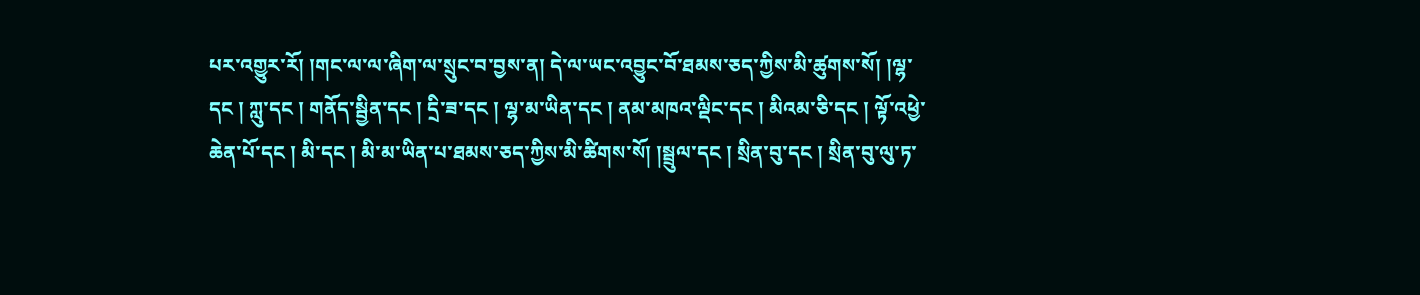པར་འགྱུར་རོ། །གང་ལ་ལ་ཞིག་ལ་སྲུང་བ་བྱས་ན། དེ་ལ་ཡང་འབྱུང་བོ་ཐམས་ཅད་ཀྱིས་མི་ཚུགས་སོ། །ལྷ་དང ། ཀླུ་དང ། གནོད་སྦྱིན་དང ། དྲི་ཟ་དང ། ལྷ་མ་ཡིན་དང ། ནམ་མཁའ་ལྡིང་དང ། མིའམ་ཅི་དང ། ལྟོ་འཕྱེ་ཆེན་པོ་དང ། མི་དང ། མི་མ་ཡིན་པ་ཐམས་ཅད་ཀྱིས་མི་ཚིགས་སོ། །སྦྲུལ་དང ། སྲིན་བུ་དང ། སྲིན་བུ་ལུ་ཏ་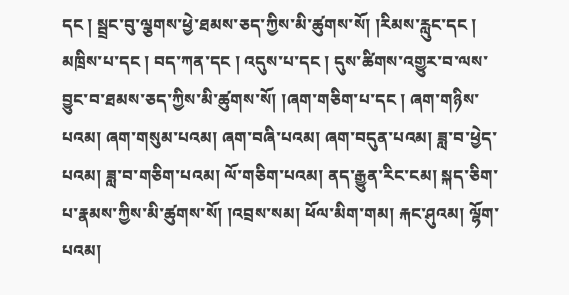དང ། སྦྲང་བུ་ལྕགས་ཕྱེ་ཐམས་ཅད་ཀྱིས་མི་ཚུགས་སོ། །རིམས་རླུང་དང ། མཁྲིས་པ་དང ། བད་ཀན་དང ། འདུས་པ་དང ། དུས་ཚིགས་འགྱུར་བ་ལས་བྱུང་བ་ཐམས་ཅད་ཀྱིས་མི་ཚུགས་སོ། །ཞག་གཅིག་པ་དང ། ཞག་གཉིས་པའམ། ཞག་གསུམ་པའམ། ཞག་བཞི་པའམ། ཞག་བདུན་པའམ། ཟླ་བ་ཕྱེད་པའམ། ཟླ་བ་གཅིག་པའམ། ལོ་གཅིག་པའམ། ནད་རྒྱུན་རིང་ངམ། སྐད་ཅིག་པ་རྣམས་ཀྱིས་མི་ཚུགས་སོ། །འབྲས་སམ། ཕོལ་མིག་གམ། རྐང་ཤུའམ། ལྷོག་པའམ།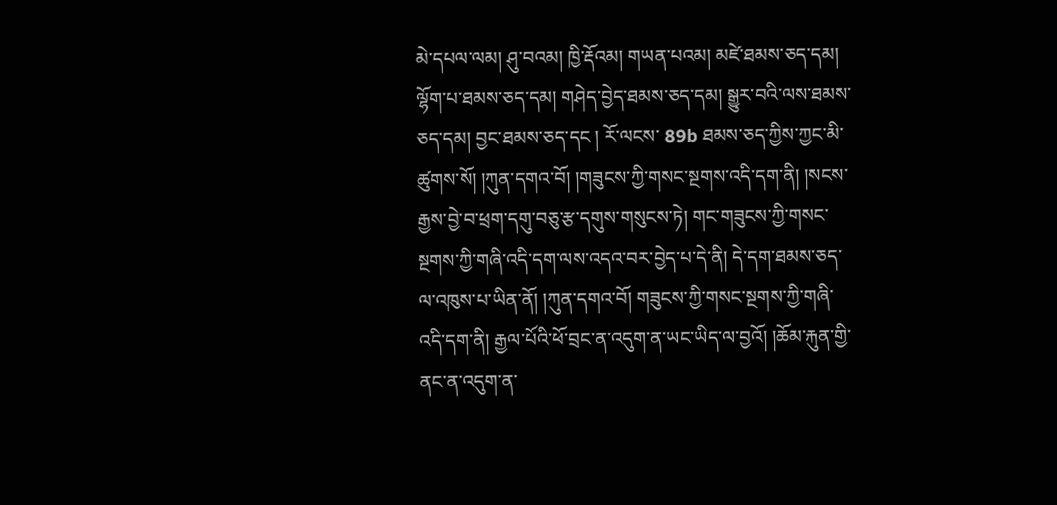མེ་དཔལ་ལམ། ཤུ་བའམ། ཁྱི་རྡོའམ། གཡན་པའམ། མཛེ་ཐམས་ཅད་དམ། ལྷོག་པ་ཐམས་ཅད་དམ། གཤེད་བྱེད་ཐམས་ཅད་དམ། སྒྱུར་བའི་ལས་ཐམས་ཅད་དམ། བྱང་ཐམས་ཅད་དང ། རོ་ལངས་ 89b ཐམས་ཅད་ཀྱིས་ཀྱང་མི་ཚུགས་སོ། །ཀུན་དགའ་བོ། །གཟུངས་ཀྱི་གསང་སྔགས་འདི་དག་ནི། །སངས་རྒྱས་བྱེ་བ་ཕྲག་དགུ་བཅུ་རྩ་དགུས་གསུངས་ཏེ། གང་གཟུངས་ཀྱི་གསང་སྔགས་ཀྱི་གཞི་འདི་དག་ལས་འདའ་བར་བྱེད་པ་དེ་ནི། དེ་དག་ཐམས་ཅད་ལ་འཁུས་པ་ཡིན་ནོ། །ཀུན་དགའ་བོ། གཟུངས་ཀྱི་གསང་སྔགས་ཀྱི་གཞི་འདི་དག་ནི། རྒྱལ་པོའི་ཕོ་བྲང་ན་འདུག་ན་ཡང་ཡིད་ལ་བྱའོ། །ཆོམ་རྐུན་གྱི་ནང་ན་འདུག་ན་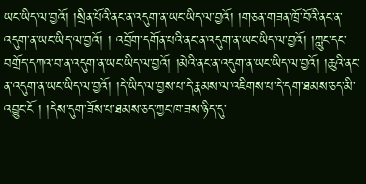ཡང་ཡིད་ལ་བྱའོ། །སྲིན་པོའི་ནང་ན་འདུག་ན་ཡང་ཡིད་ལ་བྱའོ། །གཅན་གཟན་ཁྲོ་བོའི་ནང་ན་འདུག་ན་ཡང་ཡིད་ལ་བྱའོ། ། འབྲོག་དགོན་པའི་ནང་ན་འདུག་ན་ཡང་ཡིད་ལ་བྱའོ། །ཀླུང་དང་བགྲོད་དཀའ་བ་ན་འདུག་ན་ཡང་ཡིད་ལ་བྱའོ། །མེའི་ནང་ན་འདུག་ན་ཡང་ཡིད་ལ་བྱའོ། །ཆུའི་ནང་ན་འདུག་ན་ཡང་ཡིད་ལ་བྱའོ། །དེ་ཡིད་ལ་བྱས་པ་དེ་རྣམས་ལ་འཇིགས་པ་དེ་དག་ཐམས་ཅད་མི་འབྱུང་ངོ ། །དེས་དུག་ཟོས་པ་ཐམས་ཅད་ཀྱང་ཁ་ཟས་ཉིད་དུ་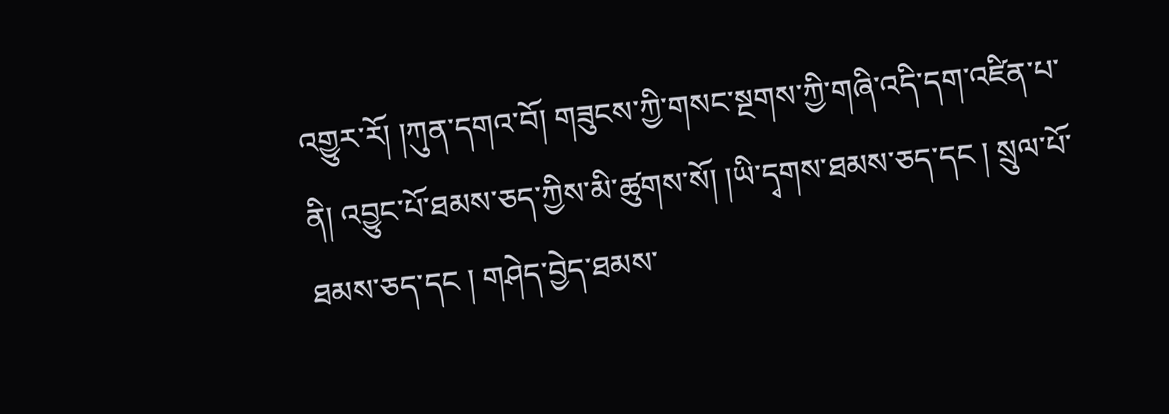འགྱུར་རོ། །ཀུན་དགའ་བོ། གཟུངས་ཀྱི་གསང་སྔགས་ཀྱི་གཞི་འདི་དག་འཛིན་པ་ནི། འབྱུང་པོ་ཐམས་ཅད་ཀྱིས་མི་ཚུགས་སོ། །ཡི་དྭགས་ཐམས་ཅད་དང ། སྲུལ་པོ་ཐམས་ཅད་དང ། གཤེད་བྱེད་ཐམས་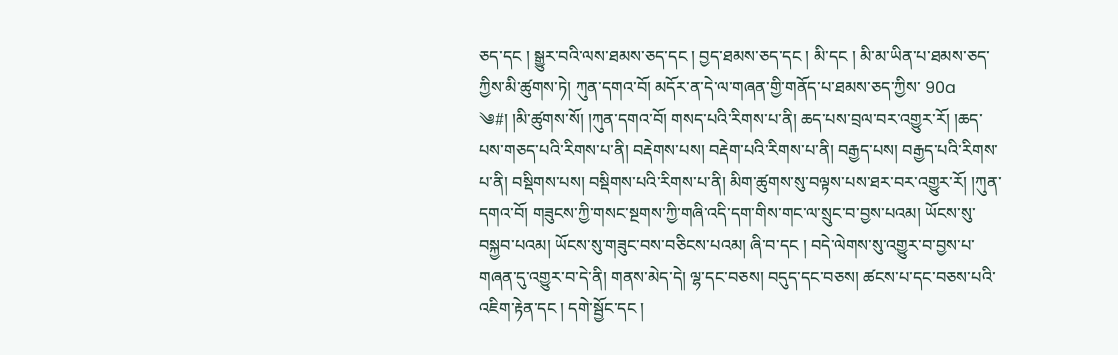ཅད་དང ། སྒྱུར་བའི་ལས་ཐམས་ཅད་དང ། བྱད་ཐམས་ཅད་དང ། མི་དང ། མི་མ་ཡིན་པ་ཐམས་ཅད་ཀྱིས་མི་ཚུགས་ཏེ། ཀུན་དགའ་བོ། མདོར་ན་དེ་ལ་གཞན་གྱི་གནོད་པ་ཐམས་ཅད་ཀྱིས་ 90a ༄#། །མི་ཚུགས་སོ། །ཀུན་དགའ་བོ། གསད་པའི་རིགས་པ་ནི། ཆད་པས་བྲལ་བར་འགྱུར་རོ། །ཆད་པས་གཅད་པའི་རིགས་པ་ནི། བརྡེགས་པས། བརྡེག་པའི་རིགས་པ་ནི། བརྒྱད་པས། བརྒྱད་པའི་རིགས་པ་ནི། བསྡིགས་པས། བསྡིགས་པའི་རིགས་པ་ནི། མིག་ཚུགས་སུ་བལྟས་པས་ཐར་བར་འགྱུར་རོ། །ཀུན་དགའ་བོ། གཟུངས་ཀྱི་གསང་སྔགས་ཀྱི་གཞི་འདི་དག་གིས་གང་ལ་སྲུང་བ་བྱས་པའམ། ཡོངས་སུ་བསྐྱབ་པའམ། ཡོངས་སུ་གཟུང་བས་བཅིངས་པའམ། ཞི་བ་དང ། བདེ་ལེགས་སུ་འགྱུར་བ་བྱས་པ་གཞན་དུ་འགྱུར་བ་དེ་ནི། གནས་མེད་དེ། ལྷ་དང་བཅས། བདུད་དང་བཅས། ཚངས་པ་དང་བཅས་པའི་འཇིག་རྟེན་དང ། དགེ་སྦྱོང་དང །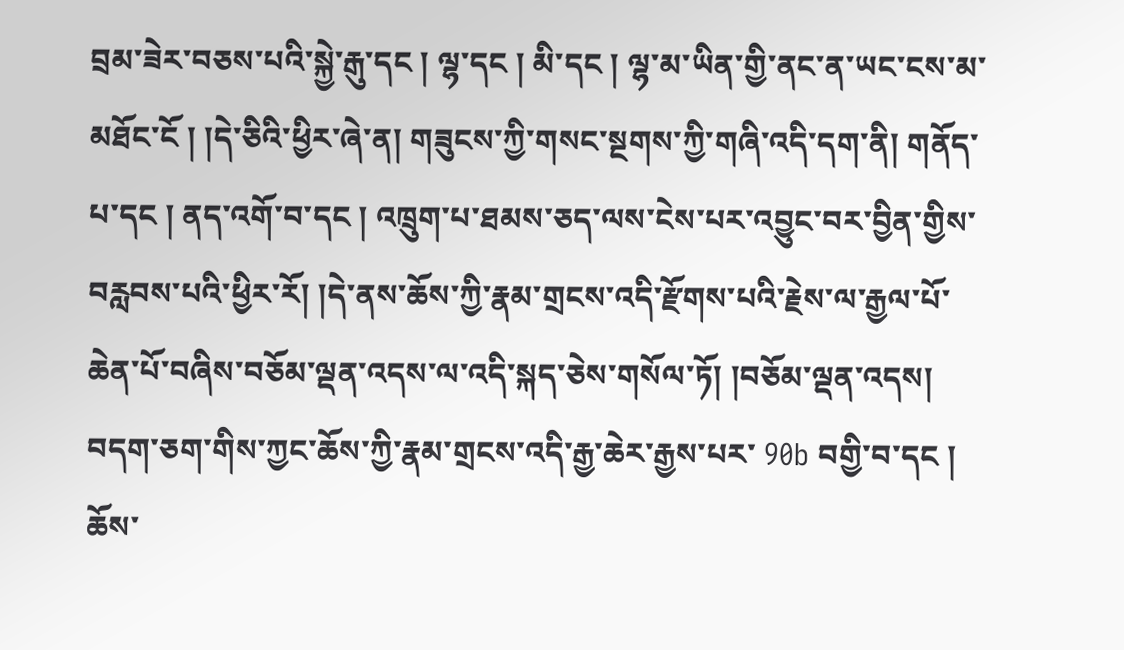བྲམ་ཟེར་བཅས་པའི་སྐྱེ་རྒུ་དང ། ལྷ་དང ། མི་དང ། ལྷ་མ་ཡིན་གྱི་ནང་ན་ཡང་ངས་མ་མཐོང་ངོ ། །དེ་ཅིའི་ཕྱིར་ཞེ་ན། གཟུངས་ཀྱི་གསང་སྔགས་ཀྱི་གཞི་འདི་དག་ནི། གནོད་པ་དང ། ནད་འགོ་བ་དང ། འཁྲུག་པ་ཐམས་ཅད་ལས་ངེས་པར་འབྱུང་བར་བྱིན་གྱིས་བརླབས་པའི་ཕྱིར་རོ། །དེ་ནས་ཆོས་ཀྱི་རྣམ་གྲངས་འདི་རྫོགས་པའི་རྗེས་ལ་རྒྱལ་པོ་ཆེན་པོ་བཞིས་བཅོམ་ལྡན་འདས་ལ་འདི་སྐད་ཅེས་གསོལ་ཏོ། །བཅོམ་ལྡན་འདས། བདག་ཅག་གིས་ཀྱང་ཆོས་ཀྱི་རྣམ་གྲངས་འདི་རྒྱ་ཆེར་རྒྱས་པར་ 90b བགྱི་བ་དང ། ཆོས་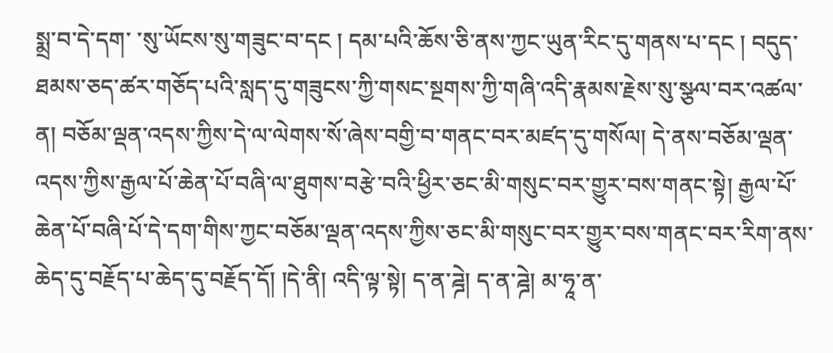སྨྲ་བ་དེ་དག་ ་སུ་ཡོངས་སུ་གཟུང་བ་དང ། དམ་པའི་ཆོས་ཅི་ནས་ཀྱང་ཡུན་རིང་དུ་གནས་པ་དང ། བདུད་ཐམས་ཅད་ཚར་གཅོད་པའི་སླད་དུ་གཟུངས་ཀྱི་གསང་སྔགས་ཀྱི་གཞི་འདི་རྣམས་རྗེས་སུ་སྩལ་བར་འཚལ་ན། བཅོམ་ལྡན་འདས་ཀྱིས་དེ་ལ་ལེགས་སོ་ཞེས་བགྱི་བ་གནང་བར་མཛད་དུ་གསོལ། དེ་ནས་བཅོམ་ལྡན་འདས་ཀྱིས་རྒྱལ་པོ་ཆེན་པོ་བཞི་ལ་ཐུགས་བརྩེ་བའི་ཕྱིར་ཅང་མི་གསུང་བར་གྱུར་བས་གནང་སྟེ། རྒྱལ་པོ་ཆེན་པོ་བཞི་པོ་དེ་དག་གིས་ཀྱང་བཅོམ་ལྡན་འདས་ཀྱིས་ཅང་མི་གསུང་བར་གྱུར་བས་གནང་བར་རིག་ནས་ཆེད་དུ་བརྗོད་པ་ཆེད་དུ་བརྗོད་དོ། །དེ་ནི། འདི་ལྟ་སྟེ། ད་ན་ཌྜེ། ད་ན་ཌྜེ། མ་ཧཱ་ན་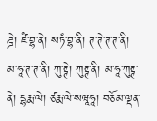ཌྜེ། ཛཾ་བྷ་ནེ། སཏཾ་བྷ་ནི། ཊ་ཊེ་ཊ་ཊ་ནི། མ་ཧཱ་ཊ་ཊ་ནི། ཀུ་ཊྚེ། ཀུཊྚ་ནི། མ་ཧཱ་ཀུཊྚ་ནེ། དྷརྨ་ལེ། ཙརྨ་ལེ་སཝཱཧཱ། བཅོམ་ལྡན་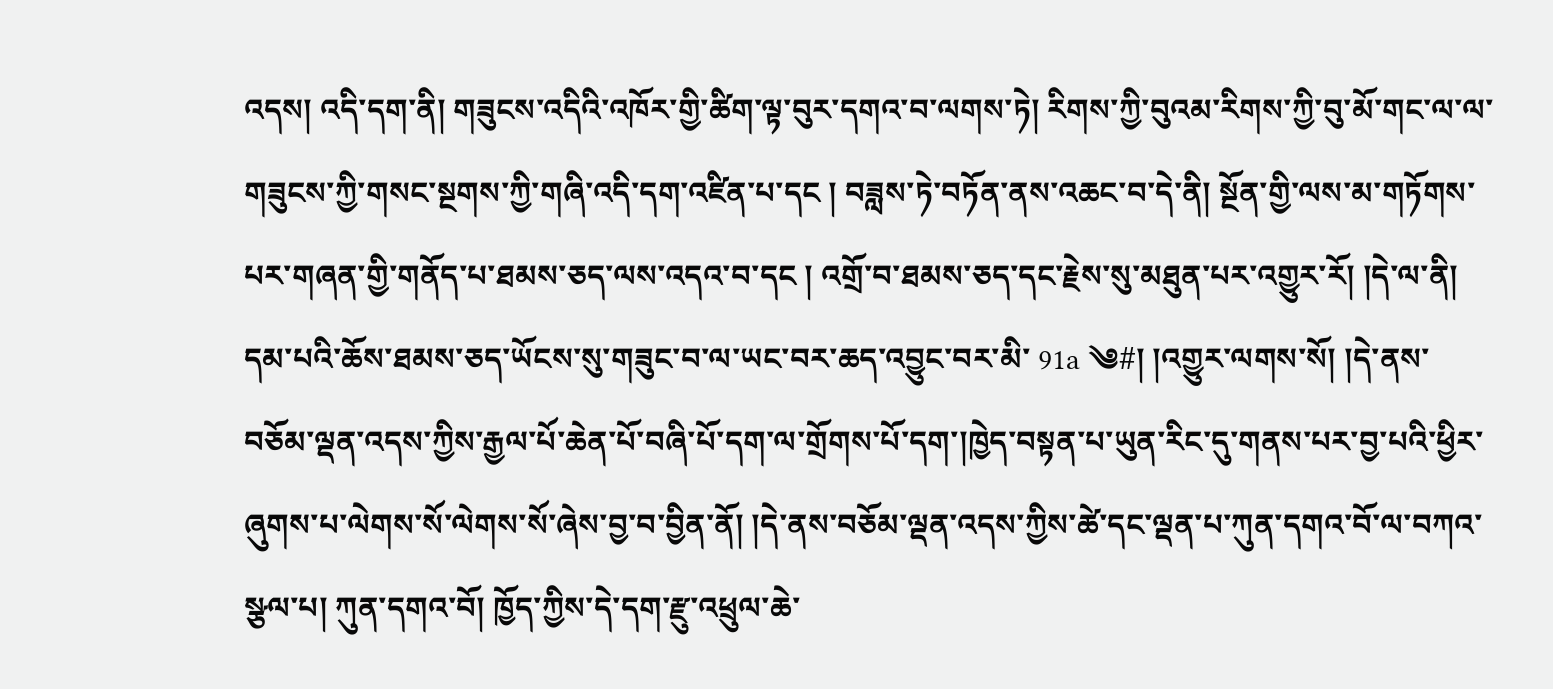འདས། འདི་དག་ནི། གཟུངས་འདིའི་འཁོར་གྱི་ཚིག་ལྟ་བུར་དགའ་བ་ལགས་ཏེ། རིགས་ཀྱི་བུའམ་རིགས་ཀྱི་བུ་མོ་གང་ལ་ལ་གཟུངས་ཀྱི་གསང་སྔགས་ཀྱི་གཞི་འདི་དག་འཛིན་པ་དང ། བཟླས་ཏེ་བཏོན་ནས་འཆང་བ་དེ་ནི། སྔོན་གྱི་ལས་མ་གཏོགས་པར་གཞན་གྱི་གནོད་པ་ཐམས་ཅད་ལས་འདའ་བ་དང ། འགྲོ་བ་ཐམས་ཅད་དང་རྗེས་སུ་མཐུན་པར་འགྱུར་རོ། །དེ་ལ་ནི། དམ་པའི་ཆོས་ཐམས་ཅད་ཡོངས་སུ་གཟུང་བ་ལ་ཡང་བར་ཆད་འབྱུང་བར་མི་ 91a ༄#། །འགྱུར་ལགས་སོ། །དེ་ནས་བཅོམ་ལྡན་འདས་ཀྱིས་རྒྱལ་པོ་ཆེན་པོ་བཞི་པོ་དག་ལ་གྲོགས་པོ་དག་།ཁྱེད་བསྟན་པ་ཡུན་རིང་དུ་གནས་པར་བྱ་པའི་ཕྱིར་ཞུགས་པ་ལེགས་སོ་ལེགས་སོ་ཞེས་བྱ་བ་བྱིན་ནོ། །དེ་ནས་བཅོམ་ལྡན་འདས་ཀྱིས་ཚེ་དང་ལྡན་པ་ཀུན་དགའ་བོ་ལ་བཀའ་སྩལ་པ། ཀུན་དགའ་བོ། ཁྱོད་ཀྱིས་དེ་དག་རྫུ་འཕྲུལ་ཆེ་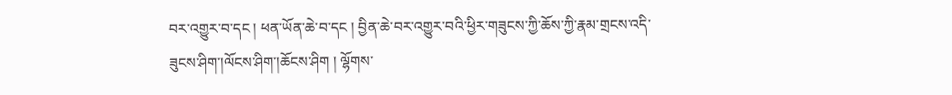བར་འགྱུར་བ་དང ། ཕན་ཡོན་ཆེ་བ་དང ། བྱིན་ཆེ་བར་འགྱུར་བའི་ཕྱིར་གཟུངས་ཀྱི་ཆོས་ཀྱི་རྣམ་གྲངས་འདི་ཟུངས་ཤིག་།ལོངས་ཤིག་།ཆོངས་ཤིག ། ལྷོགས་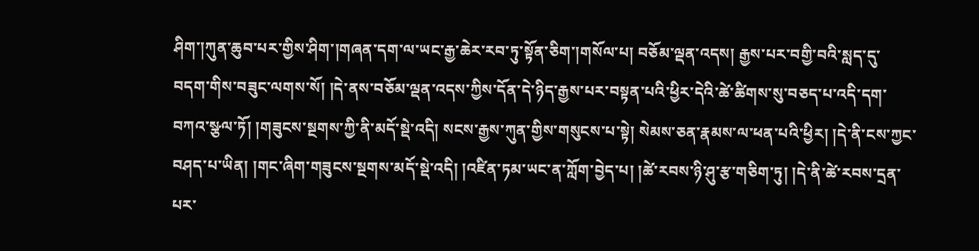ཤིག་།ཀུན་ཆུབ་པར་གྱིས་ཤིག་།གཞན་དག་ལ་ཡང་རྒྱ་ཆེར་རབ་ཏུ་སྟོན་ཅིག་།གསོལ་པ། བཅོམ་ལྡན་འདས། རྒྱས་པར་བགྱི་བའི་སླད་དུ་བདག་གིས་བཟུང་ལགས་སོ། །དེ་ནས་བཅོམ་ལྡན་འདས་ཀྱིས་དོན་དེ་ཉིད་རྒྱས་པར་བསྟན་པའི་ཕྱིར་དེའི་ཚེ་ཚིགས་སུ་བཅད་པ་འདི་དག་བཀའ་སྩལ་ཏོ། །གཟུངས་སྔགས་ཀྱི་ནི་མདོ་སྡེ་འདི། སངས་རྒྱས་ཀུན་གྱིས་གསུངས་པ་སྟེ། སེམས་ཅན་རྣམས་ལ་ཕན་པའི་ཕྱིར། །དེ་ནི་ངས་ཀྱང་བཤད་པ་ཡིན། །གང་ཞིག་གཟུངས་སྔགས་མདོ་སྡེ་འདི། །འཛིན་ཏམ་ཡང་ན་ཀློག་བྱེད་པ། །ཚེ་རབས་ཉི་ཤུ་རྩ་གཅིག་ཏུ། །དེ་ནི་ཚེ་རབས་དྲན་པར་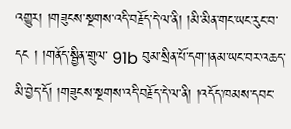འགྱུར། །གཟུངས་སྔགས་འདི་བརྗོད་དེ་ལ་ནི། །མི་མིན་གང་ཡང་རུང་བ་དང ། །གནོད་སྦྱིན་གྲུལ་ 91b བུམ་སྲིན་པོ་དག་།ནམ་ཡང་བར་འཆད་མི་བྱེད་དོ། །གཟུངས་སྔགས་འདི་བརྗོད་དེ་ལ་ནི། །འདོད་ཁམས་དབང་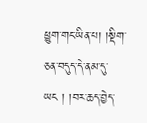ཕྱུག་གང་ཡིན་པ། །སྡིག་ཅན་བདུད་དེ་ནམ་དུ་ཡང ། །བར་ཆད་བྱེད་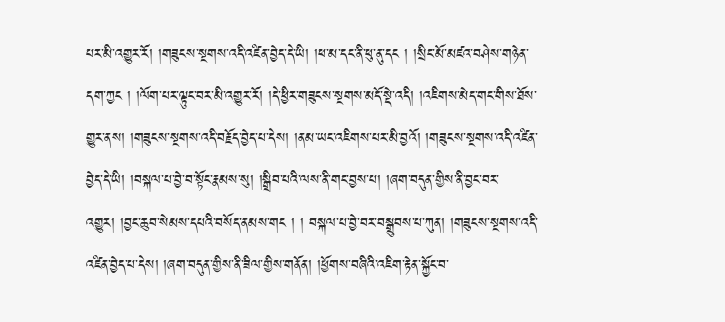པར་མི་འགྱུར་རོ། །གཟུངས་སྔགས་འདི་འཛིན་བྱེད་དེ་ཡི། །ཕ་མ་དང་ནི་ཕུ་ནུ་དང ། །སྲིང་མོ་མཛའ་བཤེས་གཉེན་དག་ཀྱང ། །ལོག་པར་ལྟུང་བར་མི་འགྱུར་རོ། །དེ་ཕྱིར་གཟུངས་སྔགས་མདོ་སྡེ་འདི། །འཇིགས་མེད་གང་གིས་ཐོས་གྱུར་ནས། །གཟུངས་སྔགས་འདི་བརྗོད་བྱེད་པ་དེས། །ནམ་ཡང་འཇིགས་པར་མི་བྱའོ། །གཟུངས་སྔགས་འདི་འཛིན་བྱེད་དེ་ཡི། །བསྐལ་པ་བྱེ་བ་སྟོང་རྣམས་སུ། །སྒྲིབ་པའི་ལས་ནི་གང་བྱས་པ། །ཞག་བདུན་གྱིས་ནི་བྱང་བར་འགྱུར། །བྱང་ཆུབ་སེམས་དཔའི་བསོད་ནམས་གང ། ། བསྐལ་པ་བྱེ་བར་བསྒྲུབས་པ་ཀུན། །གཟུངས་སྔགས་འདི་འཛིན་བྱེད་པ་དེས། །ཞག་བདུན་གྱིས་ནི་ཟིལ་གྱིས་གནོན། །ཕྱོགས་བཞིའི་འཇིག་རྟེན་སྐྱོང་བ་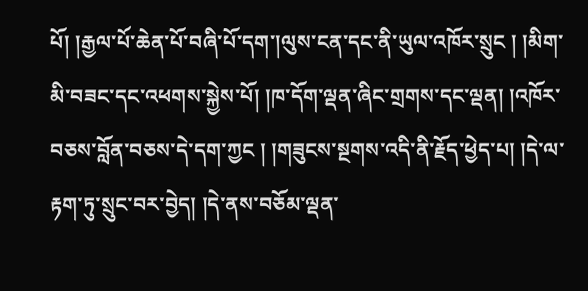པོ། །རྒྱལ་པོ་ཆེན་པོ་བཞི་པོ་དག་།ལུས་ངན་དང་ནི་ཡུལ་འཁོར་སྲུང ། །མིག་མི་བཟང་དང་འཕགས་སྐྱེས་པོ། །ཁ་དོག་ལྡན་ཞིང་གྲགས་དང་ལྡན། །འཁོར་བཅས་བློན་བཅས་དེ་དག་ཀྱང ། །གཟུངས་སྔགས་འདི་ནི་རྗོད་ཕྱེད་པ། །དེ་ལ་རྟག་ཏུ་སྲུང་བར་བྱེད། །དེ་ནས་བཅོམ་ལྡན་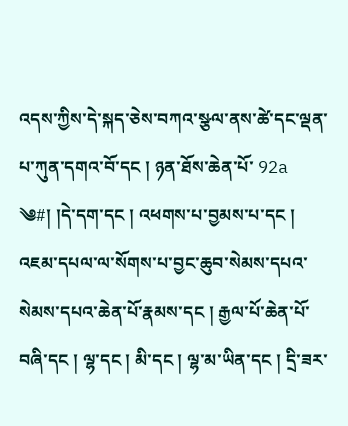འདས་ཀྱིས་དེ་སྐད་ཅེས་བཀའ་སྩལ་ནས་ཚེ་དང་ལྡན་པ་ཀུན་དགའ་བོ་དང ། ཉན་ཐོས་ཆེན་པོ་ 92a ༄#། །དེ་དག་དང ། འཕགས་པ་བྱམས་པ་དང ། འཇམ་དཔལ་ལ་སོགས་པ་བྱང་ཆུབ་སེམས་དཔའ་སེམས་དཔའ་ཆེན་པོ་རྣམས་དང ། རྒྱལ་པོ་ཆེན་པོ་བཞི་དང ། ལྷ་དང ། མི་དང ། ལྷ་མ་ཡིན་དང ། དྲི་ཟར་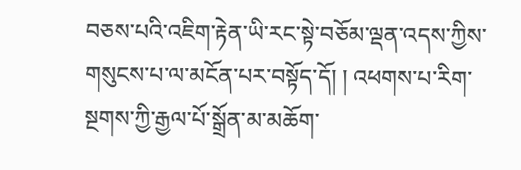བཅས་པའི་འཇིག་རྟེན་ཡི་རང་སྟེ་བཅོམ་ལྡན་འདས་ཀྱིས་གསུངས་པ་ལ་མངོན་པར་བསྟོད་དོ། ། འཕགས་པ་རིག་སྔགས་ཀྱི་རྒྱལ་པོ་སྒྲོན་མ་མཆོག་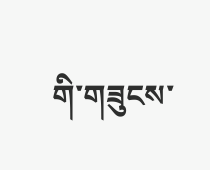གི་གཟུངས་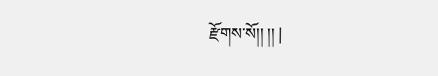རྫོགས་སོ།། །། |